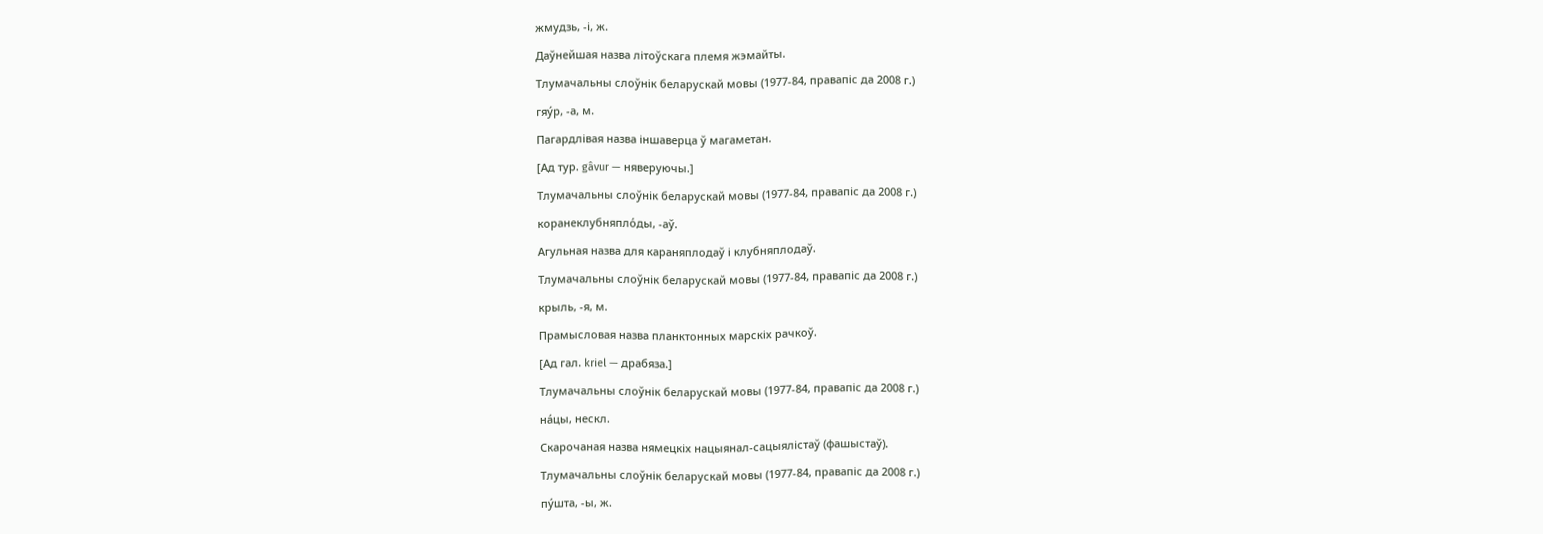жмудзь, ‑і, ж.

Даўнейшая назва літоўскага племя жэмайты.

Тлумачальны слоўнік беларускай мовы (1977-84, правапіс да 2008 г.)

гяу́р, ‑а, м.

Пагардлівая назва іншаверца ў магаметан.

[Ад тур. gâvur — няверуючы.]

Тлумачальны слоўнік беларускай мовы (1977-84, правапіс да 2008 г.)

коранеклубняпло́ды, ‑аў.

Агульная назва для караняплодаў і клубняплодаў.

Тлумачальны слоўнік беларускай мовы (1977-84, правапіс да 2008 г.)

крыль, ‑я, м.

Прамысловая назва планктонных марскіх рачкоў.

[Ад гал. kriel — драбяза.]

Тлумачальны слоўнік беларускай мовы (1977-84, правапіс да 2008 г.)

на́цы, нескл.

Скарочаная назва нямецкіх нацыянал-сацыялістаў (фашыстаў).

Тлумачальны слоўнік беларускай мовы (1977-84, правапіс да 2008 г.)

пу́шта, ‑ы, ж.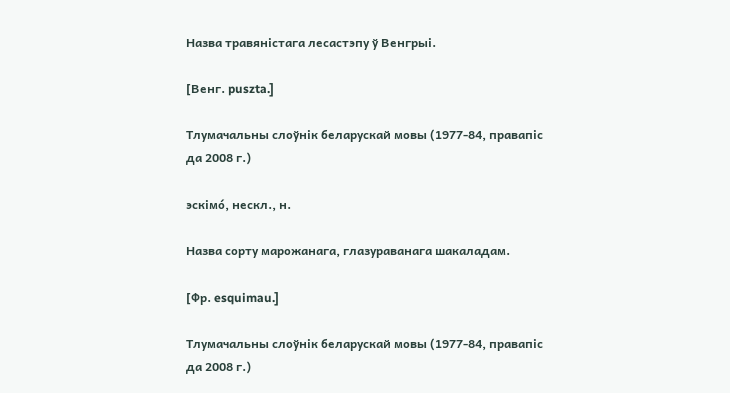Назва травяністага лесастэпу ў Венгрыі.

[Венг. puszta.]

Тлумачальны слоўнік беларускай мовы (1977-84, правапіс да 2008 г.)

эскімо́, нескл., н.

Назва сорту марожанага, глазураванага шакаладам.

[Фр. esquimau.]

Тлумачальны слоўнік беларускай мовы (1977-84, правапіс да 2008 г.)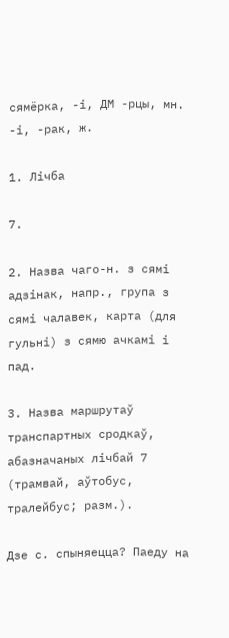сямёрка, -і, ДМ -рцы, мн. -і, -рак, ж.

1. Лічба

7.

2. Назва чаго-н. з сямі адзінак, напр., група з сямі чалавек, карта (для гульні) з сямю ачкамі і пад.

3. Назва маршрутаў транспартных сродкаў, абазначаных лічбай 7 (трамвай, аўтобус, тралейбус; разм.).

Дзе с. спыняецца? Паеду на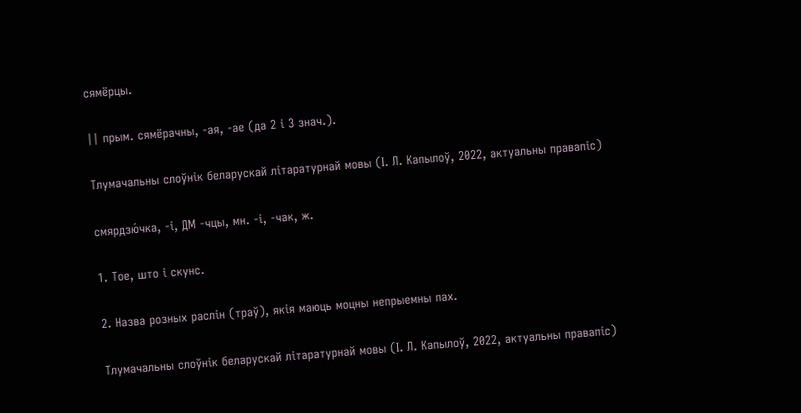сямёрцы.

|| прым. сямёрачны, -ая, -ае (да 2 і 3 знач.).

Тлумачальны слоўнік беларускай літаратурнай мовы (І. Л. Капылоў, 2022, актуальны правапіс)

смярдзю́чка, -і, ДМ -чцы, мн. -і, -чак, ж.

1. Тое, што і скунс.

2. Назва розных раслін (траў), якія маюць моцны непрыемны пах.

Тлумачальны слоўнік беларускай літаратурнай мовы (І. Л. Капылоў, 2022, актуальны правапіс)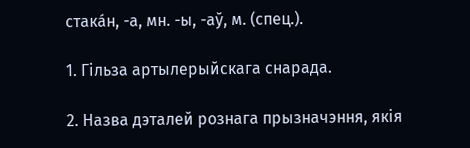стака́н, -а, мн. -ы, -аў, м. (спец.).

1. Гільза артылерыйскага снарада.

2. Назва дэталей рознага прызначэння, якія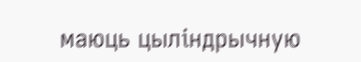маюць цыліндрычную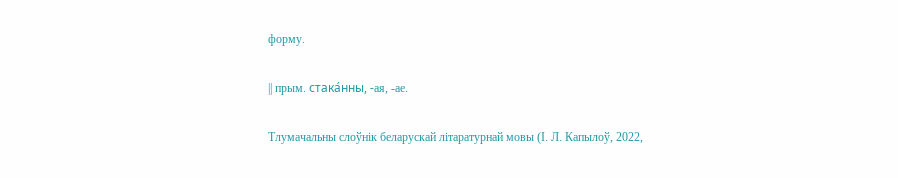форму.

|| прым. стака́нны, -ая, -ае.

Тлумачальны слоўнік беларускай літаратурнай мовы (І. Л. Капылоў, 2022,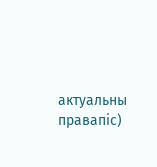актуальны правапіс)